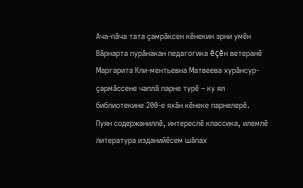Ача-пăча тата çамрăксен кĕнекин эрни умĕн Вăрнарта пурăнакан педагогика ĕçĕн ветеранĕ Маргарита Кли-ментьевна Матвеева хурăнсур-çармăссене чаплă парне турĕ – ку ял библиотекине 200-е яхăн кĕнеке парнелерĕ.
Пуян содержаниллĕ, интереслĕ классика, илемлĕ литература изданийĕсем шăпах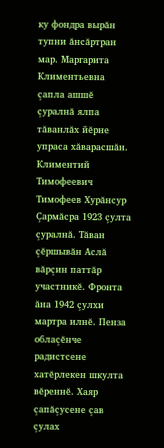ку фондра вырăн тупни ăнсăртран мар. Маргарита Климентьевна çапла ашшĕ çуралнă ялпа тăванлăх йĕрне упраса хăварасшăн.
Климентий Тимофеевич Тимофеев Хурăнсур Çармăсра 1923 çулта çуралнă. Тăван çĕршывăн Аслă вăрçин паттăр участникĕ. Фронта ăна 1942 çулхи мартра илнĕ. Пенза облаçĕнче радистсене хатĕрлекен шкулта вĕреннĕ. Хаяр çапăçусене çав çулах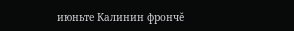июньте Калинин фрончĕ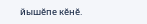йышĕпе кĕнĕ.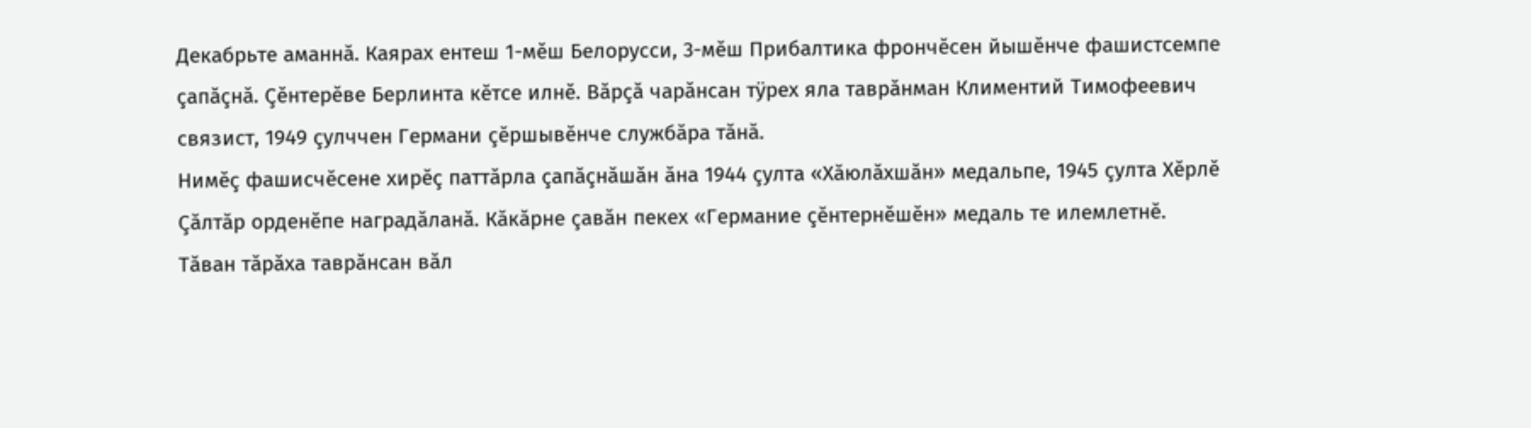Декабрьте аманнă. Каярах ентеш 1-мĕш Белорусси, 3-мĕш Прибалтика фрончĕсен йышĕнче фашистсемпе çапăçнă. Çĕнтерĕве Берлинта кĕтсе илнĕ. Вăрçă чарăнсан тÿрех яла таврăнман Климентий Тимофеевич связист, 1949 çулччен Германи çĕршывĕнче службăра тăнă.
Нимĕç фашисчĕсене хирĕç паттăрла çапăçнăшăн ăна 1944 çулта «Хăюлăхшăн» медальпе, 1945 çулта Хĕрлĕ Çăлтăр орденĕпе наградăланă. Кăкăрне çавăн пекех «Германие çĕнтернĕшĕн» медаль те илемлетнĕ.
Тăван тăрăха таврăнсан вăл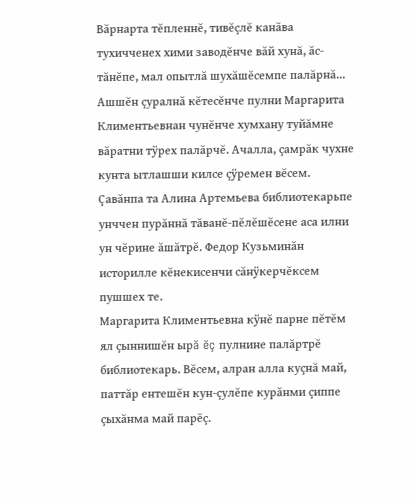Вăрнарта тĕпленнĕ, тивĕçлĕ канăва тухичченех хими заводĕнче вăй хунă, ăс-тăнĕпе, мал опытлă шухăшĕсемпе палăрнă...
Ашшĕн çуралнă кĕтесĕнче пулни Маргарита Климентьевнан чунĕнче хумхану туйăмне вăратни тÿрех палăрчĕ. Ачалла, çамрăк чухне кунта ытлашши килсе çÿремен вĕсем. Çавăнпа та Алина Артемьева библиотекарьпе унччен пурăннă тăванĕ-пĕлĕшĕсене аса илни ун чĕрине ăшăтрĕ. Федор Кузьминăн историлле кĕнекисенчи сăнÿкерчĕксем пушшех те.
Маргарита Климентьевна кÿнĕ парне пĕтĕм ял çыннишĕн ырă ĕç пулнине палăртрĕ библиотекарь. Вĕсем, алран алла куçнă май, паттăр ентешĕн кун-çулĕпе курăнми çиппе çыхăнма май парĕç.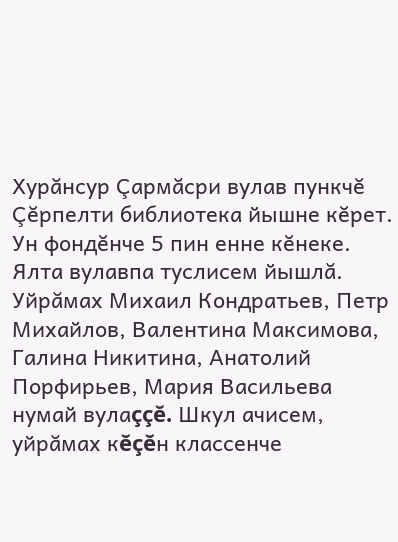Хурăнсур Çармăсри вулав пункчĕ Çĕрпелти библиотека йышне кĕрет. Ун фондĕнче 5 пин енне кĕнеке. Ялта вулавпа туслисем йышлă. Уйрăмах Михаил Кондратьев, Петр Михайлов, Валентина Максимова, Галина Никитина, Анатолий Порфирьев, Мария Васильева нумай вулаççĕ. Шкул ачисем, уйрăмах кĕçĕн классенче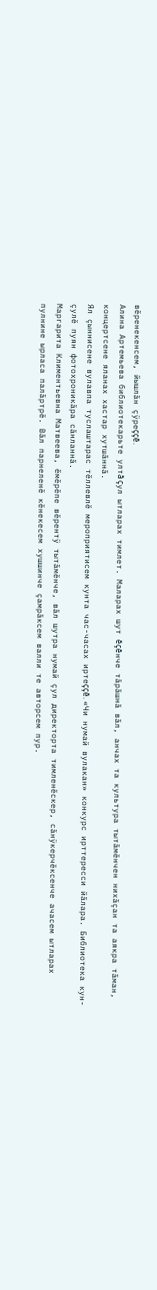вĕренекенсем, йышлăн çÿреççĕ.
Алина Артемьева библиотекарьте ултă çул ытларах тимлет. Маларах шут ĕçĕнче тăрăшнă вăл, анчах та культура тытăмĕнчен нихăçан та аякра тăман, концертсене яланах хастар хутшăннă.
Ял çыннисене вулавпа туслаштарас тĕллевлĕ мероприятисем кунта час-часах иртеççĕ. «Чи нумай вулакан» конкурс ирттересси йăлара. Библиотека кун-çулĕ пуян фотохроникăра сăнланнă.
Маргарита Климентьевна Матвеева, ĕмĕрĕпе вĕрентÿ тытăмĕнче, вăл шутра нумай çул директорта тимленĕскер, сăнÿкерчĕксенче ачасем ытларах пулнине ырласа палăртрĕ. Вăл парнеленĕ кĕнекесем хушшинче çамрăксем валли те авторсем пур.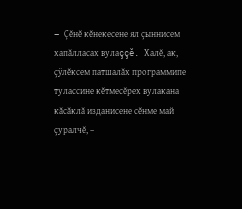– Çĕнĕ кĕнекесене ял çыннисем хапăлласах вулаççĕ. Халĕ, ак, çÿлĕксем патшалăх программипе тулассине кĕтмесĕрех вулакана кăсăклă изданисене сĕнме май çуралчĕ, –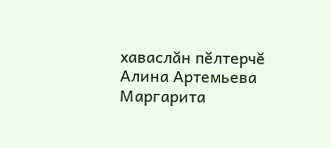хаваслăн пĕлтерчĕ Алина Артемьева Маргарита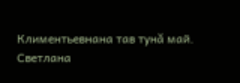Климентьевнана тав тунă май.
Светлана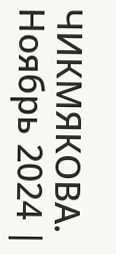ЧИКМЯКОВА.
Ноябрь 2024 |